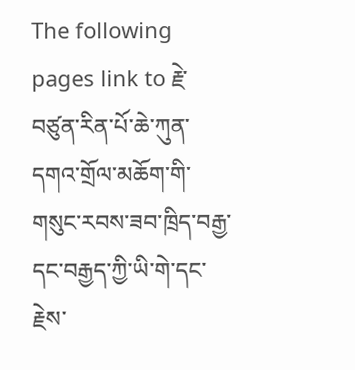The following pages link to རྗེ་བཙུན་རིན་པོ་ཆེ་ཀུན་དགའ་གྲོལ་མཆོག་གི་གསུང་རབས་ཟབ་ཁྲིད་བརྒྱ་དང་བརྒྱད་ཀྱི་ཡི་གེ་དང་རྗེས་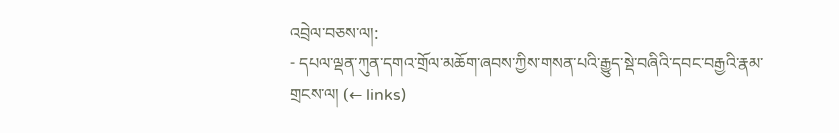འབྲེལ་བཅས་ལ།:
- དཔལ་ལྡན་ཀུན་དགའ་གྲོལ་མཆོག་ཞབས་ཀྱིས་གསན་པའི་རྒྱུད་སྡེ་བཞིའི་དབང་བརྒྱའི་རྣམ་གྲངས་ལ། (← links)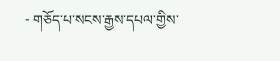- གཅོད་པ་སངས་རྒྱས་དཔལ་གྱིས་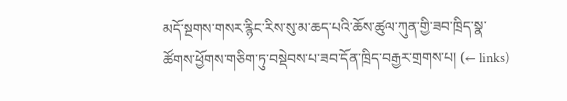མདོ་སྔགས་གསར་རྙིང་རིས་སུ་མ་ཆད་པའི་ཆོས་ཚུལ་ཀུན་གྱི་ཟབ་ཁྲིད་སྣ་ཚོགས་ཕྱོགས་གཅིག་ཏུ་བསྡེབས་པ་ཟབ་དོན་ཁྲིད་བརྒྱར་གྲགས་པ། (← links)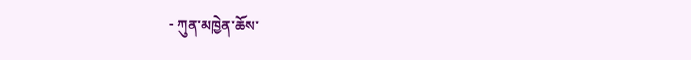- ཀུན་མཁྱེན་ཆོས་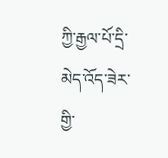ཀྱི་རྒྱལ་པོ་དྲི་མེད་འོད་ཟེར་གྱི་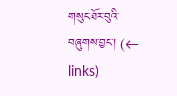གསུང་ཐོར་བུའི་བཞུགས་བྱང་། (← links)